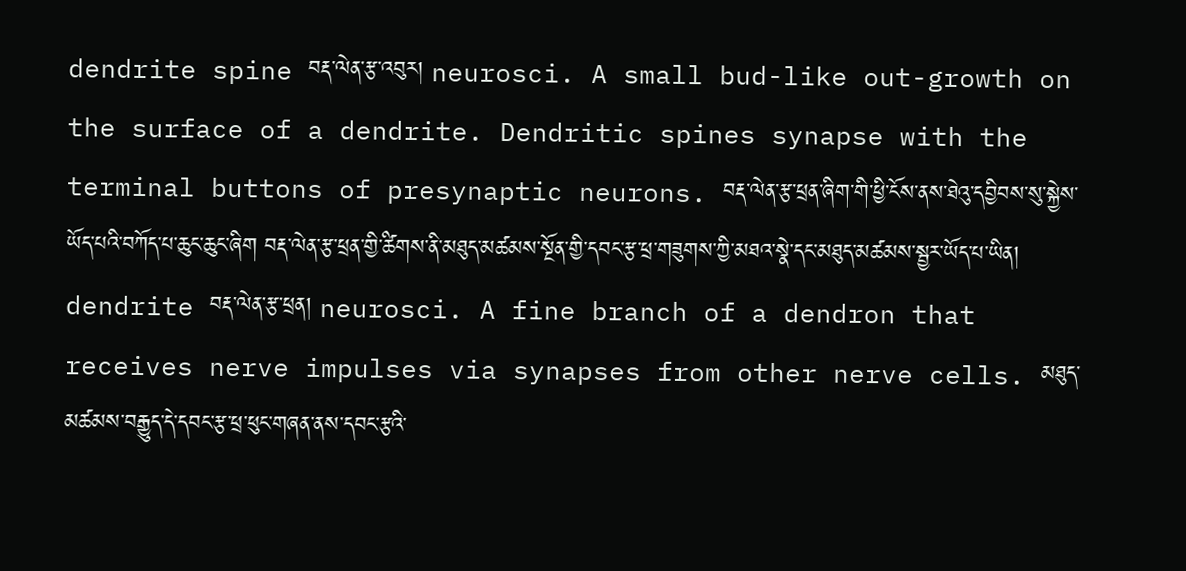dendrite spine བརྡ་ལེན་རྩ་འབུར། neurosci. A small bud-like out-growth on the surface of a dendrite. Dendritic spines synapse with the terminal buttons of presynaptic neurons. བརྡ་ལེན་རྩ་ཕྲན་ཞིག་གི་ཕྱི་ངོས་ནས་ཐེའུ་དབྱིབས་སུ་སྐྱེས་ཡོད་པའི་བཀོད་པ་ཆུང་ཆུང་ཞིག བརྡ་ལེན་རྩ་ཕྲན་གྱི་ཚིགས་ནི་མཐུད་མཚམས་སྔོན་གྱི་དབང་རྩ་ཕྲ་གཟུགས་ཀྱི་མཐའ་སྣེ་དང་མཐུད་མཚམས་སྦྱར་ཡོད་པ་ཡིན།
dendrite བརྡ་ལེན་རྩ་ཕྲན། neurosci. A fine branch of a dendron that receives nerve impulses via synapses from other nerve cells. མཐུད་མཚམས་བརྒྱུད་དེ་དབང་རྩ་ཕྲ་ཕུང་གཞན་ནས་དབང་རྩའི་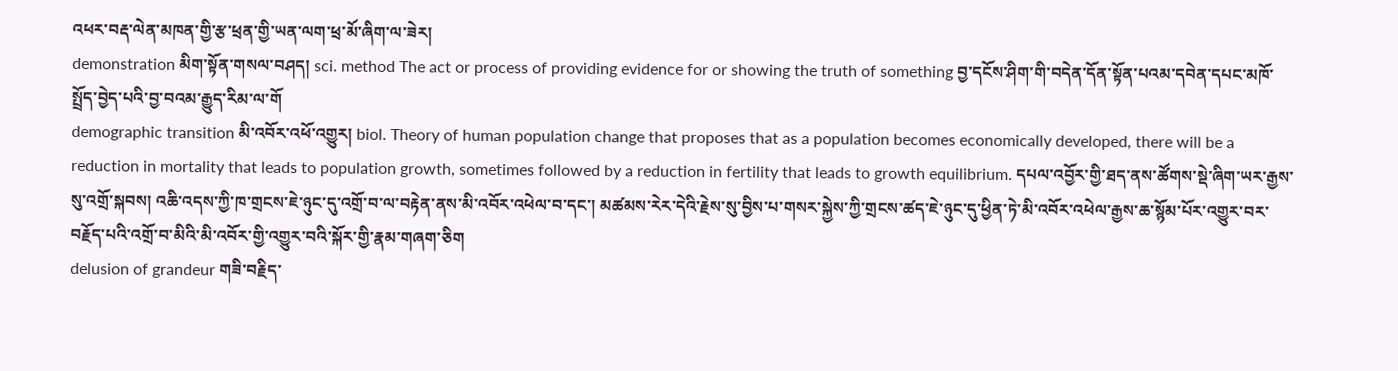འཕར་བརྡ་ལེན་མཁན་གྱི་རྩ་ཕྲན་གྱི་ཡན་ལག་ཕྲ་མོ་ཞིག་ལ་ཟེར།
demonstration མིག་སྟོན་གསལ་བཤད། sci. method The act or process of providing evidence for or showing the truth of something བྱ་དངོས་ཤིག་གི་བདེན་དོན་སྟོན་པའམ་དབེན་དཔང་མཁོ་སྤྲོད་བྱེད་པའི་བྱ་བའམ་རྒྱུད་རིམ་ལ་གོ
demographic transition མི་འབོར་འཕོ་འགྱུར། biol. Theory of human population change that proposes that as a population becomes economically developed, there will be a reduction in mortality that leads to population growth, sometimes followed by a reduction in fertility that leads to growth equilibrium. དཔལ་འབྱོར་གྱི་ཐད་ནས་ཚོགས་སྡེ་ཞིག་ཡར་རྒྱས་སུ་འགྲོ་སྐབས། འཆི་འདས་ཀྱི་ཁ་གྲངས་ཇེ་ཉུང་དུ་འགྲོ་བ་ལ་བརྟེན་ནས་མི་འབོར་འཕེལ་བ་དང་། མཚམས་རེར་དེའི་རྗེས་སུ་བྱིས་པ་གསར་སྐྱེས་ཀྱི་གྲངས་ཚད་ཇེ་ཉུང་དུ་ཕྱིན་ཏེ་མི་འབོར་འཕེལ་རྒྱས་ཆ་སྙོམ་པོར་འགྱུར་བར་བརྗོད་པའི་འགྲོ་བ་མིའི་མི་འབོར་གྱི་འགྱུར་བའི་སྐོར་གྱི་རྣམ་གཞག་ཅིག
delusion of grandeur གཟི་བརྗིད་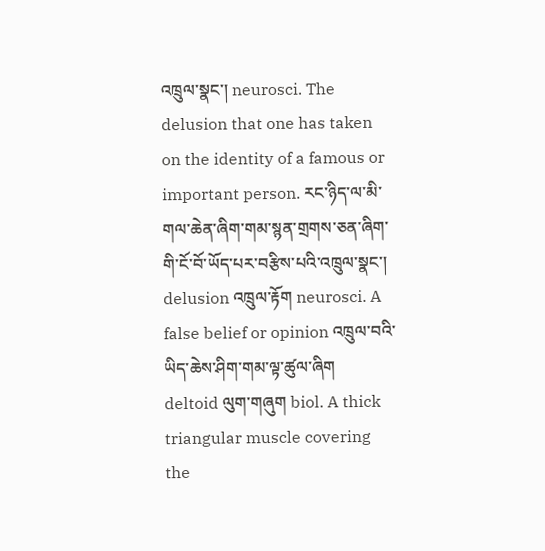འཁྲུལ་སྣང་། neurosci. The delusion that one has taken on the identity of a famous or important person. རང་ཉིད་ལ་མི་གལ་ཆེན་ཞིག་གམ་སྙན་གྲགས་ཅན་ཞིག་གི་ངོ་བོ་ཡོད་པར་བརྩིས་པའི་འཁྲུལ་སྣང་།
delusion འཁྲུལ་རྟོག neurosci. A false belief or opinion འཁྲུལ་བའི་ཡིད་ཆེས་ཤིག་གམ་ལྟ་ཚུལ་ཞིག
deltoid ལུག་གཞུག biol. A thick triangular muscle covering the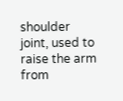shoulder joint, used to raise the arm from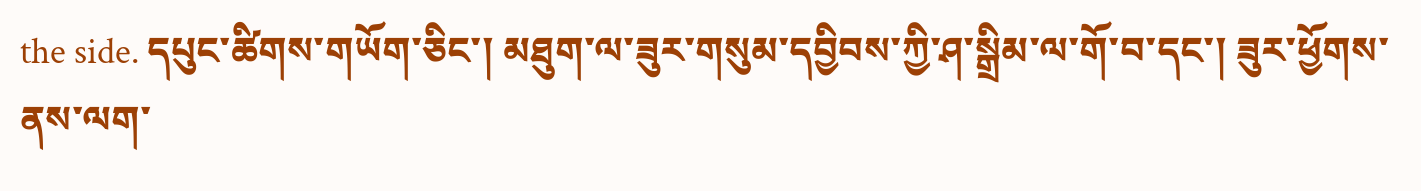the side. དཔུང་ཚིགས་གཡོག་ཅིང་། མཐུག་ལ་ཟུར་གསུམ་དབྱིབས་ཀྱི་ཤ་སྒྲིམ་ལ་གོ་བ་དང་། ཟུར་ཕྱོགས་ནས་ལག་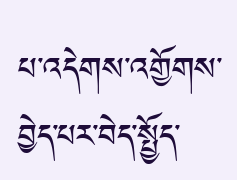པ་འདེགས་འགྱོགས་བྱེད་པར་བེད་སྤྱོད་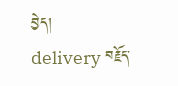བྱེད།
delivery བརྗོད་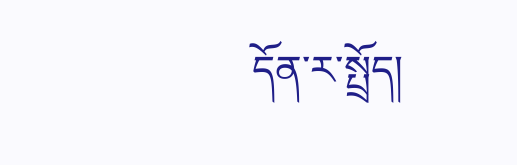དོན་ར་སྤྲོད།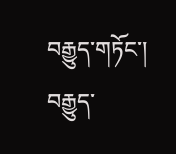བརྒྱུད་གཏོང་། བརྒྱུད་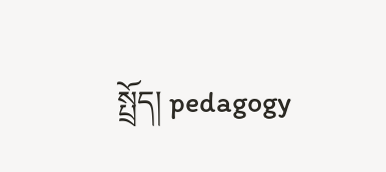སྤྲོད། pedagogy